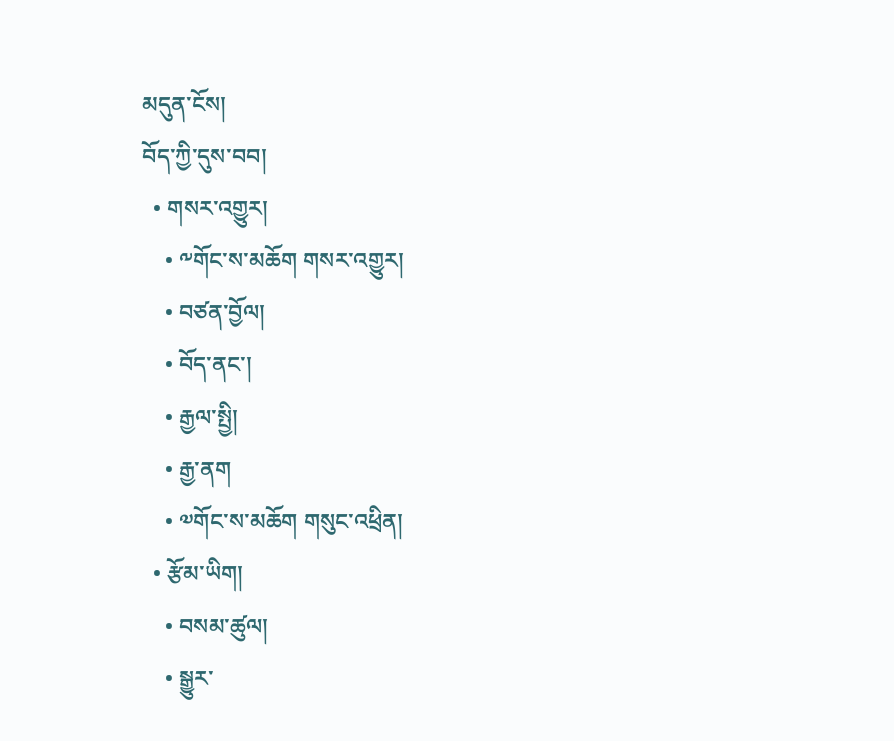མདུན་ངོས།
བོད་ཀྱི་དུས་བབ།
  • གསར་འགྱུར།
    • ༸གོང་ས་མཆོག གསར་འགྱུར།
    • བཙན་བྱོལ།
    • བོད་ནང་།
    • རྒྱལ་སྤྱི།
    • རྒྱ་ནག
    • ༧གོང་ས་མཆོག གསུང་འཕྲིན།
  • རྩོམ་ཡིག།
    • བསམ་ཚུལ།
    • སྒྱུར་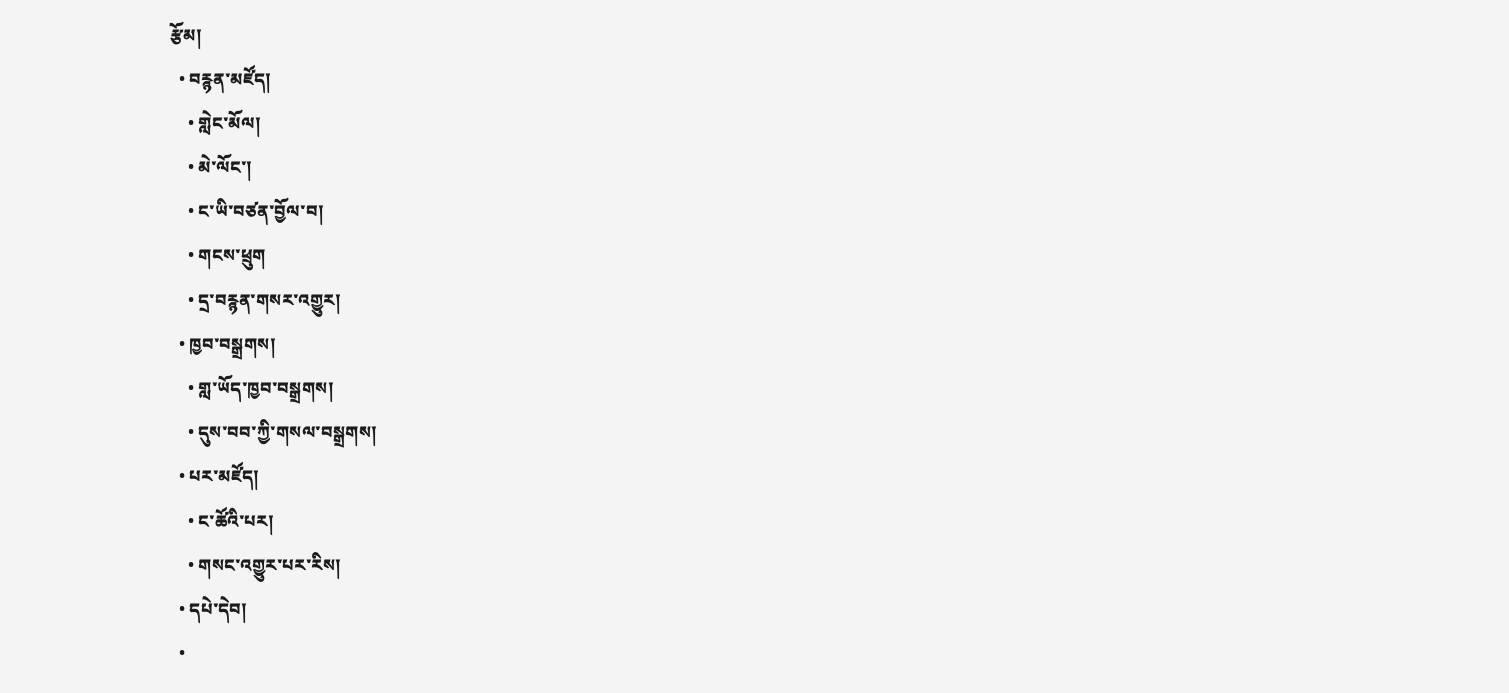རྩོམ།
  • བརྙན་མཛོད།
    • གླེང་མོལ།
    • མེ་ལོང་།
    • ང་ཡི་བཙན་བྱོལ་བ།
    • གངས་ཕྲུག
    • དྲ་བརྙན་གསར་འགྱུར།
  • ཁྱབ་བསྒྲགས།
    • གླ་ཡོད་ཁྱབ་བསྒྲགས།
    • དུས་བབ་ཀྱི་གསལ་བསྒྲགས།
  • པར་མཛོད།
    • ང་ཚོའི་པར།
    • གསང་འགྱུར་པར་རིས།
  • དཔེ་དེབ།
  •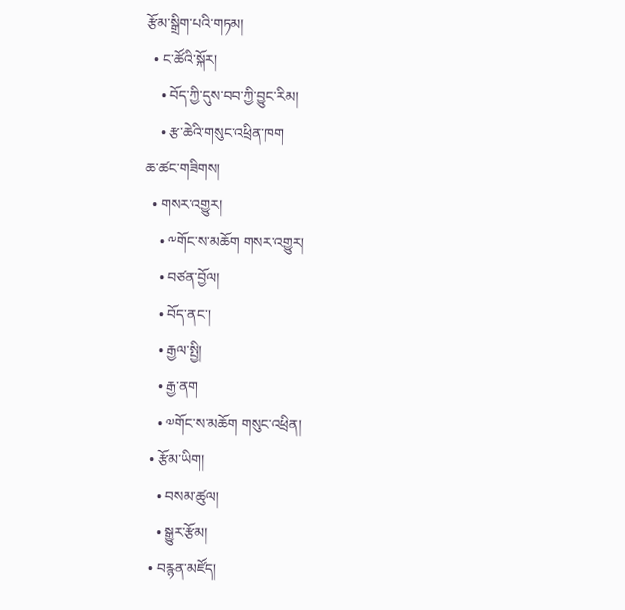རྩོམ་སྒྲིག་པའི་གཏམ།
  • ང་ཚོའི་སྐོར།
    • བོད་ཀྱི་དུས་བབ་ཀྱི་བྱུང་རིམ།
    • རྩ་ཆེའི་གསུང་འཕྲིན་ཁག
ཆ་ཚང་གཟིགས།
  • གསར་འགྱུར།
    • ༸གོང་ས་མཆོག གསར་འགྱུར།
    • བཙན་བྱོལ།
    • བོད་ནང་།
    • རྒྱལ་སྤྱི།
    • རྒྱ་ནག
    • ༧གོང་ས་མཆོག གསུང་འཕྲིན།
  • རྩོམ་ཡིག།
    • བསམ་ཚུལ།
    • སྒྱུར་རྩོམ།
  • བརྙན་མཛོད།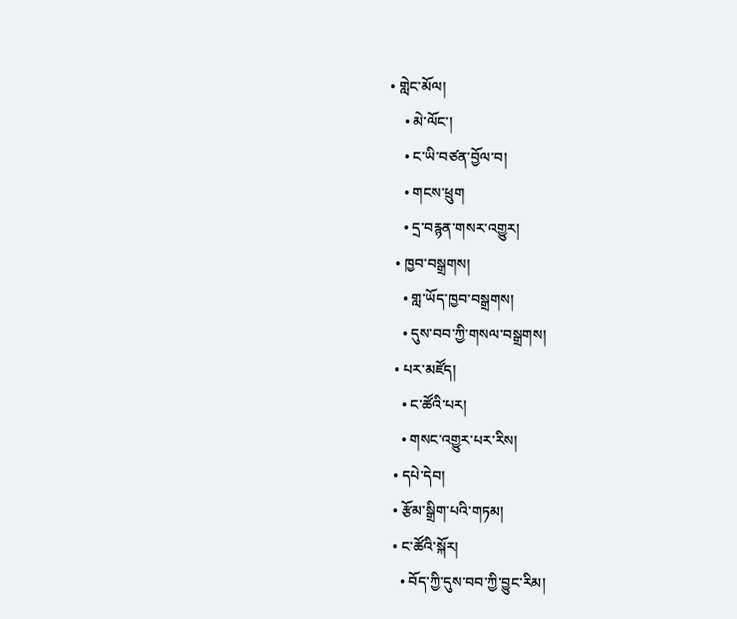• གླེང་མོལ།
    • མེ་ལོང་།
    • ང་ཡི་བཙན་བྱོལ་བ།
    • གངས་ཕྲུག
    • དྲ་བརྙན་གསར་འགྱུར།
  • ཁྱབ་བསྒྲགས།
    • གླ་ཡོད་ཁྱབ་བསྒྲགས།
    • དུས་བབ་ཀྱི་གསལ་བསྒྲགས།
  • པར་མཛོད།
    • ང་ཚོའི་པར།
    • གསང་འགྱུར་པར་རིས།
  • དཔེ་དེབ།
  • རྩོམ་སྒྲིག་པའི་གཏམ།
  • ང་ཚོའི་སྐོར།
    • བོད་ཀྱི་དུས་བབ་ཀྱི་བྱུང་རིམ།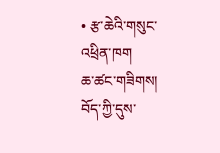• རྩ་ཆེའི་གསུང་འཕྲིན་ཁག
ཆ་ཚང་གཟིགས།
བོད་ཀྱི་དུས་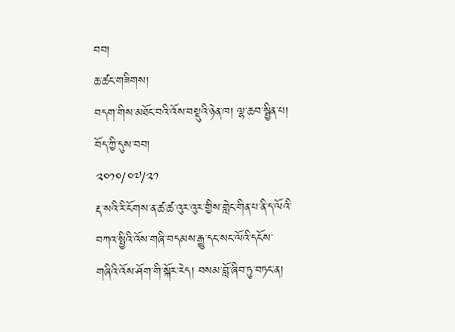བབ།
ཆ་ཚང་གཟིགས།
བདག་གིས་མཐོང་བའི་འོས་བསྡུའི་ཉེན་ཁ། ལྷ་ཆབ་སྦྱིན་པ།
བོད་ཀྱི་དུས་བབ།
༢༠༡༠/༠༧/༢༡
རྡ་སའི་རི་ངོགས་ན་ཚ་ཚ་འུར་འུར་གྱིས་གླེང་གིན་པ་ནི་ད་ལོའི་བཀའ་སྤྱིའི་འོས་གཞི་བདམས་རྒྱུ་དང་སང་ལོའི་དངོས་གཞིའི་འོས་ཤོག་གི་སྐོར་རེད། བསམ་བློ་ཞིབ་ཏུ་བཏང་ན།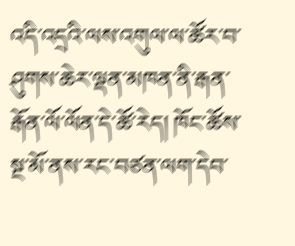འདི་འདྲའི་ལས་འགུལ་ལ་ཚོར་བ་ཤུགས་ཆེར་ལྡན་མཁན་ནི་རྒན་རྒོན་ལོ་ལོན་དེ་ཚོ་རེད། ཁོང་ཚོས་སྔ་མོ་ནས་རང་བཙན་ལག་དེབ་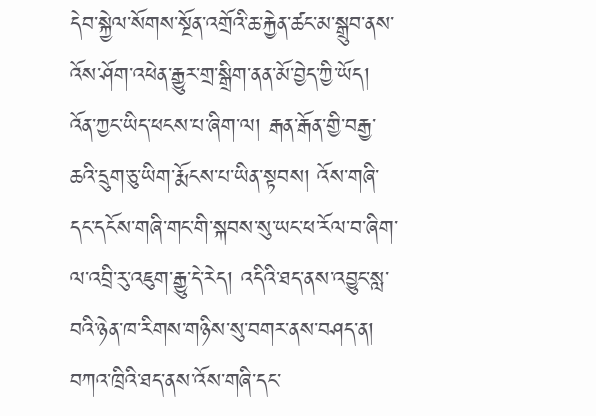དེབ་སྐྱེལ་སོགས་སྔོན་འགྲོའི་ཆ་རྐྱེན་ཚང་མ་སྒྲུབ་ནས་འོས་ཤོག་འཕེན་རྒྱུར་གྲ་སྒྲིག་ནན་མོ་བྱེད་ཀྱི་ཡོད། འོན་ཀྱང་ཡིད་ཕངས་པ་ཞིག་ལ། རྒན་རྒོན་གྱི་བརྒྱ་ཆའི་དྲུག་ཅུ་ཡིག་རྨོངས་པ་ཡིན་སྟབས། འོས་གཞི་དང་དངོས་གཞི་གང་གི་སྐབས་སུ་ཡང་ཕ་རོལ་བ་ཞིག་ལ་འབྲི་རུ་འཇུག་རྒྱུ་དེ་རེད། འདིའི་ཐད་ནས་འབྱུང་སླ་བའི་ཉེན་ཁ་རིགས་གཉིས་སུ་བགར་ནས་བཤད་ན།
བཀའ་ཁྲིའི་ཐད་ནས་འོས་གཞི་དང་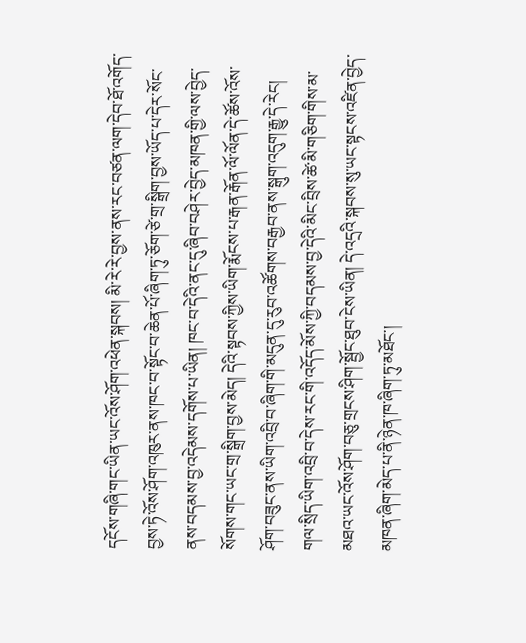དངོས་གཞི་གང་ཡིན་ཡང་འོས་ཤོག་འཕེན་སྐབས། མི་རེ་རེ་བྱས་ནས་རང་བཙན་ལག་དེབ་ཐོ་འགོད་བྱས་ཏེ་འོས་ཤོག་འཁུར་ནས་ཁང་བ་སྟོང་བ་ཆེན་པོ་ཞིག་ཏུ་ཅོག་ཙེ་གྲ་སྒྲིག་བྱས་ཡོད་པ་དེར་སོང་ནས་བདམས་བྱ་འདེམས་དགོས་པ་ཡིན། ཁང་བ་དེའི་ནང་དུ་ཞིབ་བཤེར་བྱེད་མཁན་གྱི་ལས་བྱེད་སོགས་གང་ཡང་གྲ་སྒྲིག་བྱས་མེད། དེའི་སྟབས་ཀྱིས་ཡིག་རྨོངས་པ་རྒན་རྒོན་ལོ་ལོན་དེ་ཚོས་འོས་ཤོག་བཟུང་ནས་ཡིག་འབྲི་བ་ཞིག་གི་མདུན་དུ་རུབ་འཚོགས་བརྒྱབ་ནས་སྒུག་འདུག་རྒྱུ་དེ་རེང། གལ་སྲིད་ཡིག་འབྲི་བ་དེས་རང་གི་འདོད་མོས་ཀྱི་བདམས་བྱ་དེའི་མིང་བྲིས་ཚེ་མི་གཅིག་གིས་མ་མཐའ་ཡང་འོས་ཤོག་བཅུ་གྲངས་ཤིག་སྦྱོང་ཐུབ་ངེས་ཡིན། དེ་འདྲའི་སྐབས་སུ་ཡང་སྟངས་འཛིན་བྱེད་མཁན་ཞིག་མེད་པ་ནི་ཉེན་ཁ་ཞིག་ཏུ་མཐོང་།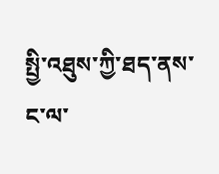སྤྱི་འཐུས་ཀྱི་ཐད་ནས་ང་ལ་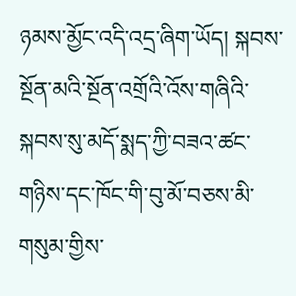ཉམས་མྱོང་འདི་འདྲ་ཞིག་ཡོད། སྐབས་སྔོན་མའི་སྔོན་འགྲོའི་འོས་གཞིའི་སྐབས་སུ་མདོ་སྨད་ཀྱི་བཟའ་ཚང་གཉིས་དང་ཁོང་གི་བུ་མོ་བཅས་མི་གསུམ་གྱིས་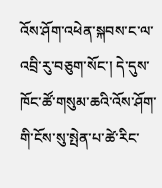འོས་ཤོག་འཕེན་སྐབས་ང་ལ་འབྲི་རུ་བཅུག་སོང་། དེ་དུས་ཁོང་ཚོ་གསུམ་ཆའི་འོས་ཤོག་གི་ངོས་སུ་སྤེན་པ་ཚེ་རིང་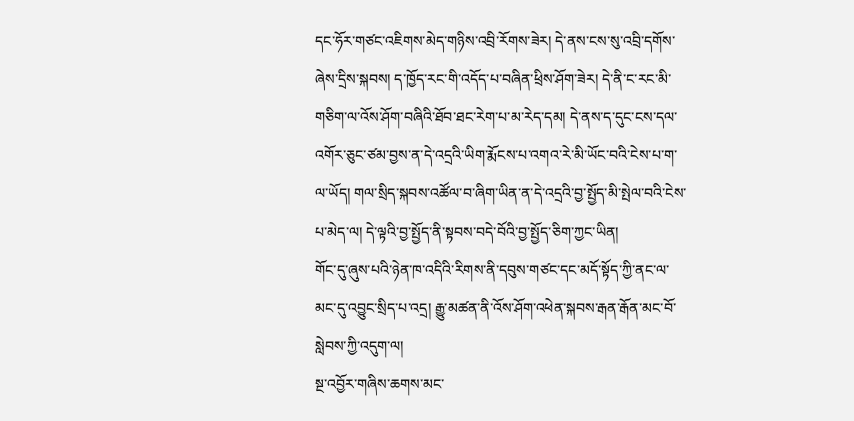དང་ཧོར་གཙང་འཇིགས་མེད་གཉིས་འབྲི་རོགས་ཟེར། དེ་ནས་ངས་སུ་འབྲི་དགོས་ཞེས་དྲིས་སྐབས། ད་ཁྱོད་རང་གི་འདོད་པ་བཞིན་ཕྲིས་ཤོག་ཟེར། དེ་ནི་ང་རང་མི་གཅིག་ལ་འོས་ཤོག་བཞིའི་ཐོབ་ཐང་རེག་པ་མ་རེད་དམ། དེ་ནས་ད་དུང་ངས་དལ་འགོར་ཅུང་ཙམ་བྱས་ན་དེ་འདྲའི་ཡིག་རྨོངས་པ་འགའ་རེ་མི་ཡོང་བའི་ངེས་པ་ག་ལ་ཡོད། གལ་སྲིད་སྐབས་འཚོལ་བ་ཞིག་ཡིན་ན་དེ་འདྲའི་བྱ་སྤྱོད་མི་སྤེལ་བའི་ངེས་པ་མེད་ལ། དེ་ལྟའི་བྱ་སྤྱོད་ནི་སྟབས་བདེ་བོའི་བྱ་སྤྱོད་ཅིག་ཀྱང་ཡིན།
གོང་དུ་ཞུས་པའི་ཉེན་ཁ་འདིའི་རིགས་ནི་དབུས་གཙང་དང་མདོ་སྟོད་ཀྱི་ནང་ལ་མང་དུ་འབྱུང་སྲིད་པ་འདྲ། རྒྱུ་མཚན་ནི་འོས་ཤོག་འཕེན་སྐབས་རྒན་རྒོན་མང་བོ་སླེབས་ཀྱི་འདུག་ལ།
སྔ་འབྱོར་གཞིས་ཆགས་མང་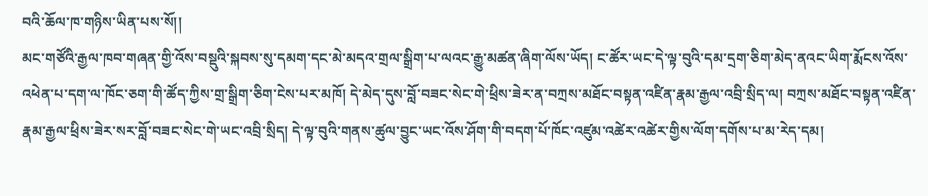བའི་ཆོལ་ཁ་གཉིས་ཡིན་པས་སོ།།
མང་གཙོའི་རྒྱལ་ཁབ་གཞན་གྱི་འོས་བསྡུའི་སྐབས་སུ་དམག་དང་མེ་མདའ་གྲལ་སྒྲིག་པ་ལའང་རྒྱུ་མཚན་ཞིག་ལོས་ཡོད། ང་ཚོར་ཡང་དེ་ལྟ་བུའི་དམ་དྲག་ཅིག་མེད་ནའང་ཡིག་རྨོངས་འོས་འཕེན་པ་དག་ལ་ཁོང་ཅག་གི་ཚོད་ཀྱིས་གྲ་སྒྲིག་ཅིག་ངེས་པར་མཁོ། དེ་མེད་དུས་བློ་བཟང་སེང་གེ་ཕྲིས་ཟེར་ན་བཀྲས་མཐོང་བསྟན་འཛིན་རྣམ་རྒྱལ་འབྲི་སྲིད་ལ། བཀྲས་མཐོང་བསྟན་འཛིན་རྣམ་རྒྱལ་ཕྲིས་ཟེར་སར་བློ་བཟང་སེང་གེ་ཡང་འབྲི་སྲིད། དེ་ལྟ་བུའི་གནས་ཚུལ་བྱུང་ཡང་འོས་ཤོག་གི་བདག་པོ་ཁོང་འཛུམ་འཚེར་འཚེར་གྱིས་ལོག་དགོས་པ་མ་རེད་དམ།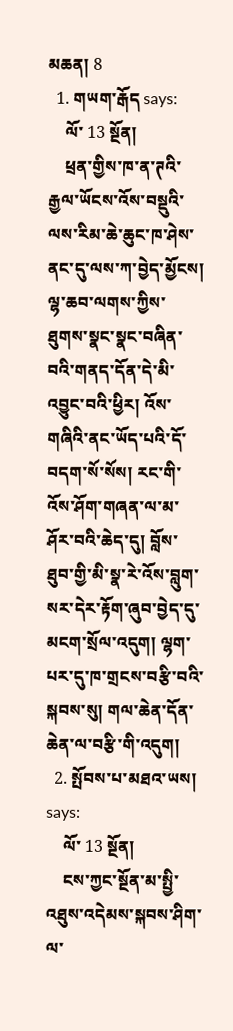མཆན། 8
  1. གཡག་རྒོད says:
    ལོ་ 13 སྔོན།
    ཕྲན་གྱིས་ཁ་ན་ཊའི་རྒྱལ་ཡོངས་འོས་བསྡུའི་ལས་རིམ་ཆེ་ཆུང་ཁ་ཤེས་ནང་དུ་ལས་ཀ་བྱེད་མྱོངས། ལྷ་ཆབ་ལགས་ཀྱིས་ཐུགས་སྣང་སྣང་བཞིན་བའི་གནད་དོན་དེ་མི་འབྱུང་བའི་ཕྱིར། འོས་གཞིའི་ནང་ཡོད་པའི་དོ་བདག་སོ་སོས། རང་གི་འོས་ཤོག་གཞན་ལ་མ་ཤོར་བའི་ཆེད་དུ། བློས་ཐུབ་གྱི་མི་སྣ་རེ་འོས་བླུག་སར་དེར་རྟོག་ཞུབ་བྱེད་དུ་མངག་སྲོལ་འདུག། ལྷག་པར་དུ་ཁ་གྲངས་བརྩི་བའི་སྐབས་སུ། གལ་ཆེན་དོན་ཆེན་ལ་བརྩི་གི་འདུག།
  2. སྤོབས་པ་མཐའ་ཡས། says:
    ལོ་ 13 སྔོན།
    ངས་ཀྱང་སྔོན་མ་སྤྱི་འཐུས་འདེམས་སྐབས་ཤིག་ལ་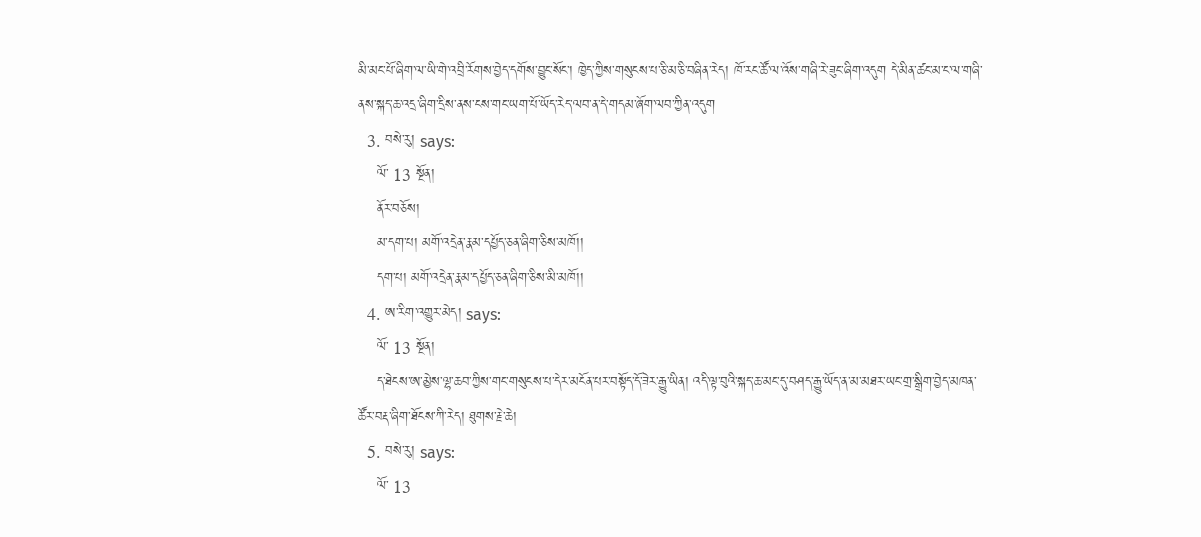མི་མང་པོ་ཞིག་ལ་ཡི་གེ་འབྲི་རོགས་བྱེད་དགོས་བྱུང་སོང་། ཁྱེད་ཀྱིས་གསུངས་པ་ཅི་མ་ཅི་བཞིན་རེད། ཁོ་རང་ཚོ་ལ་འོས་གཞི་རེ་ཟུང་ཞིག་འདུག དེ་མིན་ཚང་མ་ང་ལ་གཞི་ནས་སྐད་ཆ་འདྲ་ཞིག་དྲིས་ནས་ངས་གང་ཡག་པོ་ཡོད་རེད་ལབ་ན་དེ་གདམ་ཞོག་ལབ་ཀྱིན་འདུག
  3. བསེ་རུ། says:
    ལོ་ 13 སྔོན།
    ནོར་བཅོས།
    མ་དག་པ། མགོ་འདྲེན་རྣམ་དཔྱོད་ཅན་ཞིག་ཅིས་མཁོ།།
    དག་པ། མགོ་འདྲེན་རྣམ་དཔྱོད་ཅན་ཞིག་ཅིས་མི་མཁོ།།
  4. ཨ་རིག་འགྱུར་མེད། says:
    ལོ་ 13 སྔོན།
    ད་ཐེངས་ཨ་མྱེས་ལྷ་ཆབ་ཀྱིས་གང་གསུངས་པ་དེར་མངོན་པར་བསྟོད་དོ་ཟེར་རྒྱུ་ཡིན། འདི་ལྟ་བུའི་སྐད་ཆ་མང་དུ་བཤད་རྒྱུ་ཡོད་ན་མ་མཐར་ཡང་གྲ་སྒྲིག་བྱེད་མཁན་ཚོར་བརྡ་ཞིག་ཐོངས་ཀི་རེད། ཐུགས་རྗེ་ཆེ།
  5. བསེ་རུ། says:
    ལོ་ 13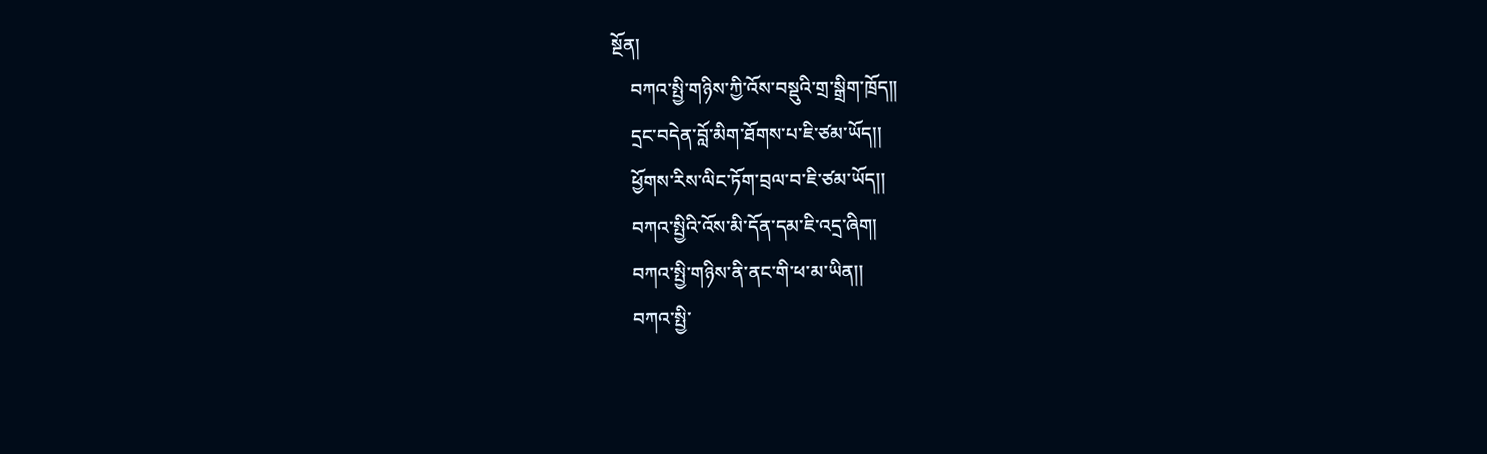སྔོན།
    བཀའ་སྤྱི་གཉིས་ཀྱི་འོས་བསྡུའི་གྲ་སྒྲིག་ཁྲོད།།
    དྲང་བདེན་བློ་མིག་ཐོགས་པ་ཇི་ཙམ་ཡོད།།
    ཕྱོགས་རིས་ལིང་ཏོག་བྲལ་བ་ཇི་ཙམ་ཡོད།།
    བཀའ་སྤྱིའི་འོས་མི་དོན་དམ་ཇི་འདྲ་ཞིག།
    བཀའ་སྤྱི་གཉིས་ནི་ནང་གི་ཕ་མ་ཡིན།།
    བཀའ་སྤྱི་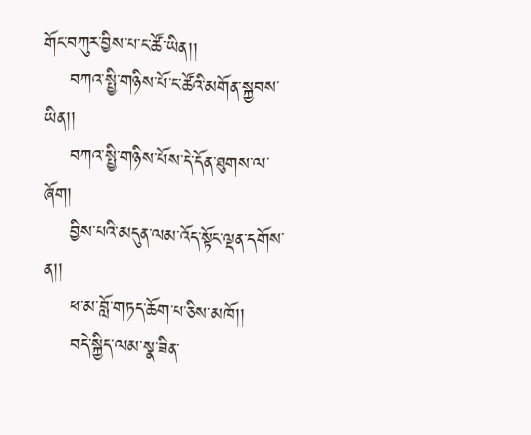གོང་བཀུར་བྱིས་པ་ང་ཚོ་ཡིན།།
    བཀའ་སྤྱི་གཉིས་པོ་ང་ཚོའི་མགོན་སྐྱབས་ཡིན།།
    བཀའ་སྤྱི་གཉིས་པོས་དེ་དོན་ཐུགས་ལ་ཞོག།
    བྱིས་པའི་མདུན་ལམ་འོད་སྟོང་ལྡན་དགོས་ན།།
    ཕ་མ་བློ་གཏད་ཆོག་པ་ཅིས་མཁོ།།
    བདེ་སྐྱིད་ལམ་སྣ་ཟིན་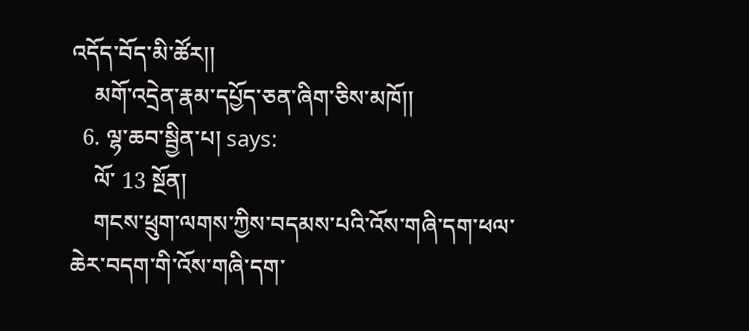འདོད་བོད་མི་ཚོར།།
    མགོ་འདྲེན་རྣམ་དཔྱོད་ཅན་ཞིག་ཅིས་མཁོ།།
  6. ལྷ་ཆབ་སྦྱིན་པ། says:
    ལོ་ 13 སྔོན།
    གངས་ཕྲུག་ལགས་ཀྱིས་བདམས་པའི་འོས་གཞི་དག་ཕལ་ཆེར་བདག་གི་འོས་གཞི་དག་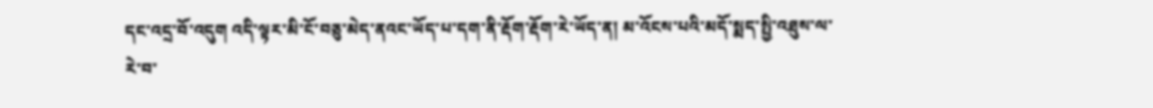དང་འདྲ་བོ་འདུག འདི་ལྟར་མི་ངོ་བཅུ་མེད་ནའང་ཡོད་པ་དག་ནི་རྡོག་རྡོག་རེ་ཡོད་ན། མ་འོངས་པའི་མདོ་སྨད་སྤྱི་འཐུས་ལ་རེ་བ་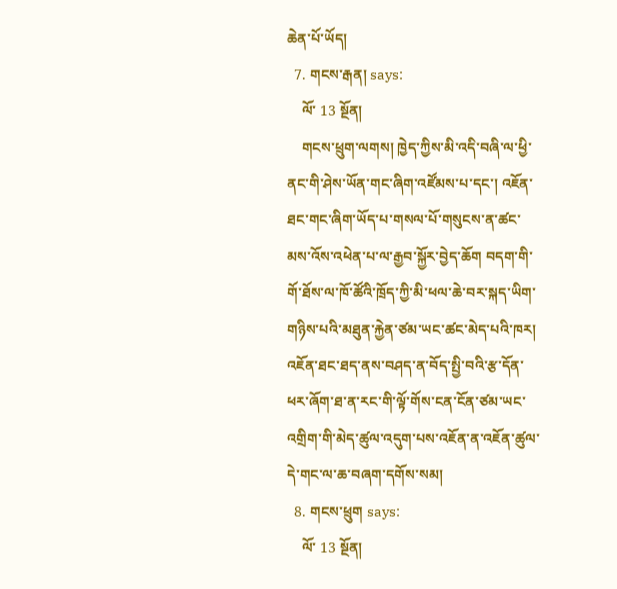ཆེན་པོ་ཡོད།
  7. གངས་རྒན། says:
    ལོ་ 13 སྔོན།
    གངས་ཕྲུག་ལགས། ཁྱེད་ཀྱིས་མི་འདི་བཞི་ལ་ཕྱི་ནང་གི་ཤེས་ཡོན་གང་ཞིག་འཛོམས་པ་དང་། འཇོན་ཐང་གང་ཞིག་ཡོད་པ་གསལ་པོ་གསུངས་ན་ཚང་མས་འོས་འཕེན་པ་ལ་རྒྱབ་སྐྱོར་བྱེད་ཆོག བདག་གི་གོ་ཐོས་ལ་ཁོ་ཚོའི་ཁྲོད་ཀྱི་མི་ཕལ་ཆེ་བར་སྐད་ཡིག་གཉིས་པའི་མཐུན་རྐྱེན་ཙམ་ཡང་ཚང་མེད་པའི་ཁར། འཇོན་ཐང་ཐད་ནས་བཤད་ན་བོད་སྤྱི་བའི་རྩ་དོན་ཕར་ཞོག་ཐ་ན་རང་གི་ལྟོ་གོས་ངན་ངོན་ཙམ་ཡང་འགྲིག་གི་མེད་ཚུལ་འདུག་པས་འཇོན་ན་འཇོན་ཚུལ་དེ་གང་ལ་ཆ་བཞག་དགོས་སམ།
  8. གངས་ཕྲུག says:
    ལོ་ 13 སྔོན།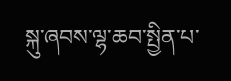སྐུ་ཞབས་ལྷ་ཆབ་སྤྱིན་པ་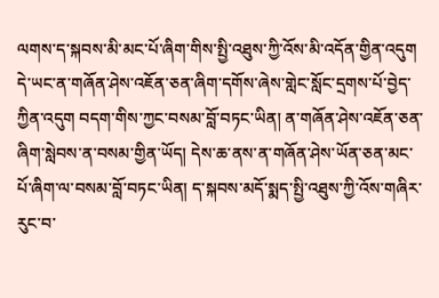ལགས་ད་སྐབས་མི་མང་པོ་ཞིག་གིས་སྤྱི་འཐུས་ཀྱི་འོས་མི་འདོན་གྱིན་འདུག དེ་ཡང་ན་གཞོན་ཤེས་འཇོན་ཅན་ཞིག་དགོས་ཞེས་གླེང་སློང་དྲགས་པོ་བྱེད་ཀྱིན་འདུག བདག་གིས་ཀྱང་བསམ་བློ་བཏང་ཡིན། ན་གཞོན་ཤེས་འཇོན་ཅན་ཞིག་སླེབས་ན་བསམ་གྱིན་ཡོད། དེས་ཆ་ནས་ན་གཞོན་ཤེས་ཡོན་ཅན་མང་པོ་ཞིག་ལ་བསམ་བློ་བཏང་ཡིན། ད་སྐབས་མདོ་སྨད་སྤྱི་འཐུས་ཀྱི་འོས་གཞིར་རུང་བ་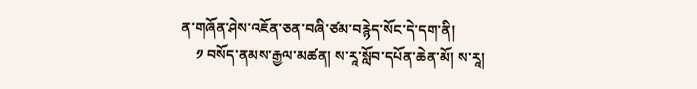ན་གཞོན་ཤེས་འཇོན་ཅན་བཞི་ཙམ་བརྙེད་སོང་དེ་དག་ནི།
    ༡ བསོད་ནམས་རྒྱལ་མཚན། ས་རཱ་སློབ་དཔོན་ཆེན་མོ། ས་རཱ།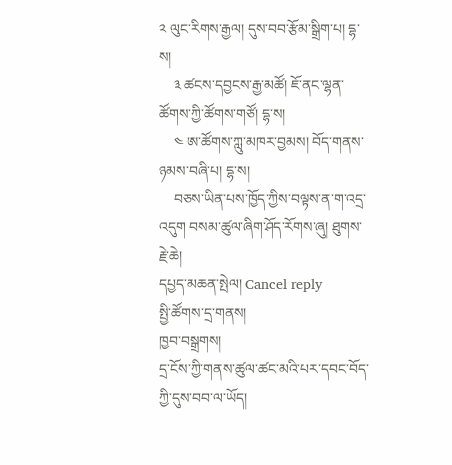༢ ལུང་རིགས་རྒྱལ། དུས་བབ་རྩོམ་སྒྲིག་པ། དྷ་ས།
    ༣ ཚངས་དབྱངས་རྒྱ་མཚོ། ཇོ་ནང་ལྷན་ཚོགས་ཀྱི་ཚོགས་གཙོ། དྷ་ས།
    ༤ ཨ་ཚོགས་ཀླུ་མཁར་བྱམས། བོད་གནས་ཉམས་བཞི་པ། དྷ་ས།
    བཅས་ཡིན་པས་ཁྱོད་ཀྱིས་བལྟས་ན་ག་འདྲ་འདུག བསམ་ཚུལ་ཞིག་ཤོད་རོགས་ཞུ། ཐུགས་རྗེ་ཆེ།
དཔྱད་མཆན་སྤེལ། Cancel reply
སྤྱི་ཚོགས་དྲ་གནས།
ཁྱབ་བསྒྲགས།
དྲ་ངོས་ཀྱི་གནས་ཚུལ་ཚང་མའི་པར་དབང་བོད་ཀྱི་དུས་བབ་ལ་ཡོད།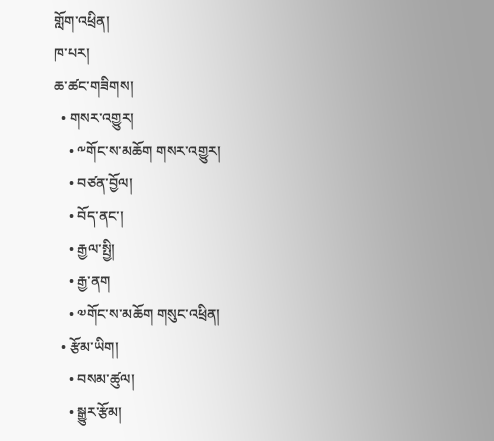གློག་འཕྲིན།
ཁ་པར།
ཆ་ཚང་གཟིགས།
  • གསར་འགྱུར།
    • ༸གོང་ས་མཆོག གསར་འགྱུར།
    • བཙན་བྱོལ།
    • བོད་ནང་།
    • རྒྱལ་སྤྱི།
    • རྒྱ་ནག
    • ༧གོང་ས་མཆོག གསུང་འཕྲིན།
  • རྩོམ་ཡིག།
    • བསམ་ཚུལ།
    • སྒྱུར་རྩོམ།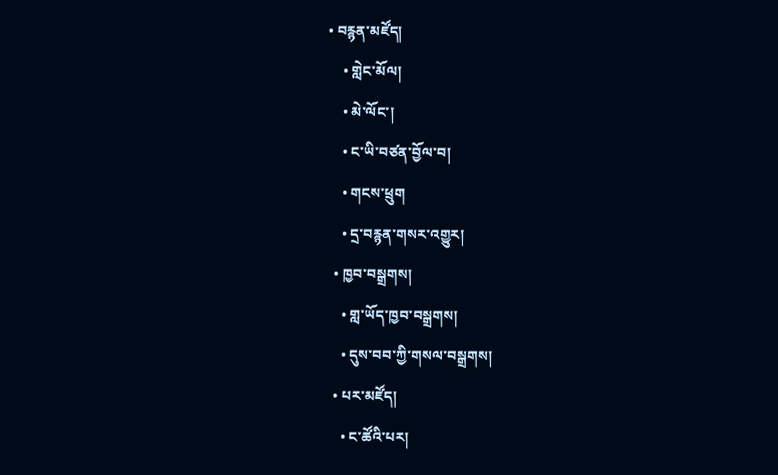• བརྙན་མཛོད།
    • གླེང་མོལ།
    • མེ་ལོང་།
    • ང་ཡི་བཙན་བྱོལ་བ།
    • གངས་ཕྲུག
    • དྲ་བརྙན་གསར་འགྱུར།
  • ཁྱབ་བསྒྲགས།
    • གླ་ཡོད་ཁྱབ་བསྒྲགས།
    • དུས་བབ་ཀྱི་གསལ་བསྒྲགས།
  • པར་མཛོད།
    • ང་ཚོའི་པར།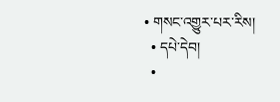• གསང་འགྱུར་པར་རིས།
  • དཔེ་དེབ།
  •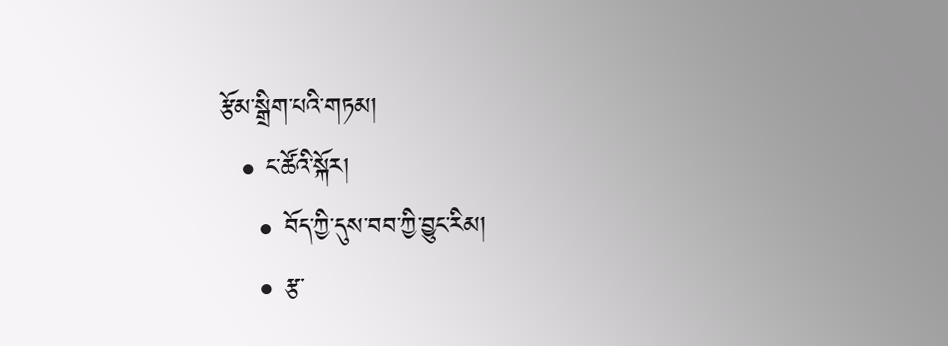རྩོམ་སྒྲིག་པའི་གཏམ།
  • ང་ཚོའི་སྐོར།
    • བོད་ཀྱི་དུས་བབ་ཀྱི་བྱུང་རིམ།
    • རྩ་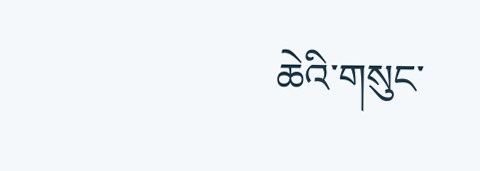ཆེའི་གསུང་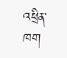འཕྲིན་ཁག